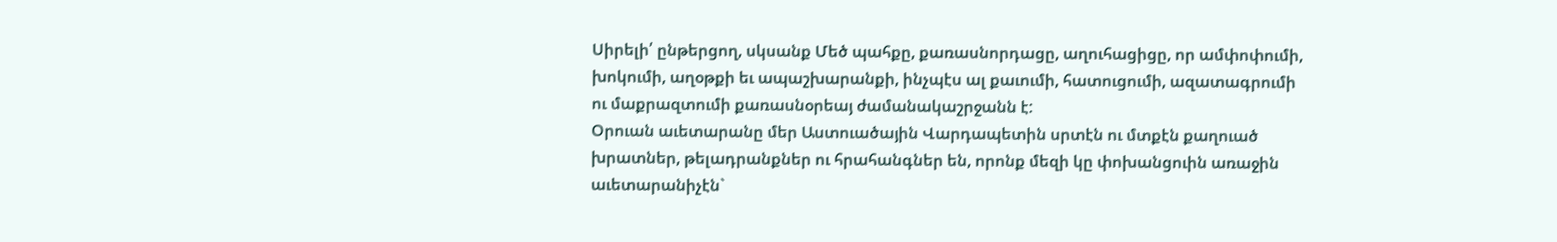Սիրելի՛ ընթերցող, սկսանք Մեծ պահքը, քառասնորդացը, աղուհացիցը, որ ամփոփումի, խոկումի, աղօթքի եւ ապաշխարանքի, ինչպէս ալ քաւումի, հատուցումի, ազատագրումի ու մաքրազտումի քառասնօրեայ ժամանակաշրջանն է:
Օրուան աւետարանը մեր Աստուածային Վարդապետին սրտէն ու մտքէն քաղուած խրատներ, թելադրանքներ ու հրահանգներ են, որոնք մեզի կը փոխանցուին առաջին աւետարանիչէն`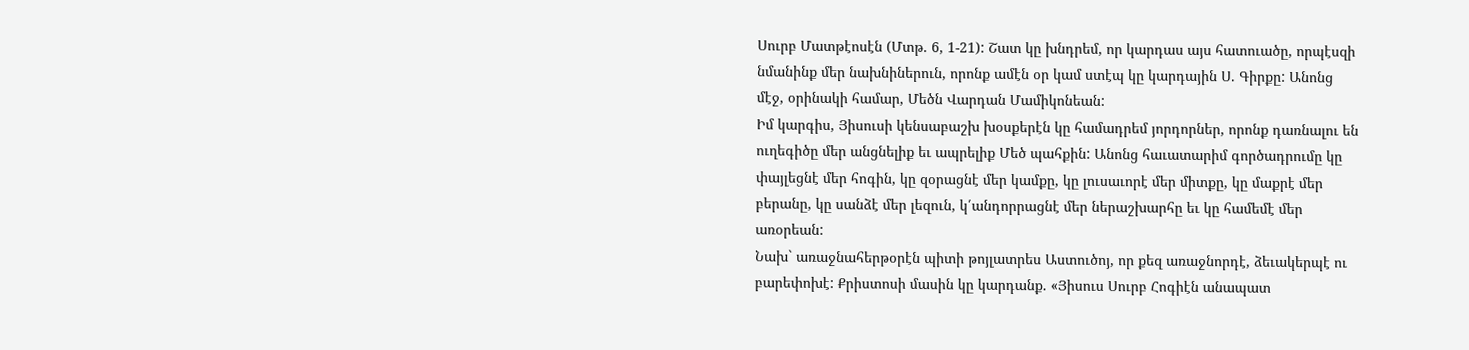Սուրբ Մատթէոսէն (Մտթ. 6, 1-21): Շատ կը խնդրեմ, որ կարդաս այս հատուածը, որպէսզի նմանինք մեր նախնիներուն, որոնք ամէն օր կամ ստէպ կը կարդային Ս. Գիրքը: Անոնց մէջ, օրինակի համար, Մեծն Վարդան Մամիկոնեան:
Իմ կարգիս, Յիսուսի կենսաբաշխ խօսքերէն կը համադրեմ յորդորներ, որոնք դառնալու են ուղեգիծը մեր անցնելիք եւ ապրելիք Մեծ պահքին: Անոնց հաւատարիմ գործադրումը կը փայլեցնէ մեր հոգին, կը զօրացնէ մեր կամքը, կը լուսաւորէ մեր միտքը, կը մաքրէ մեր բերանը, կը սանձէ մեր լեզուն, կ՛անդորրացնէ մեր ներաշխարհը եւ կը համեմէ մեր առօրեան:
Նախ` առաջնահերթօրէն պիտի թոյլատրես Աստուծոյ, որ քեզ առաջնորդէ, ձեւակերպէ ու բարեփոխէ: Քրիստոսի մասին կը կարդանք. «Յիսուս Սուրբ Հոգիէն անապատ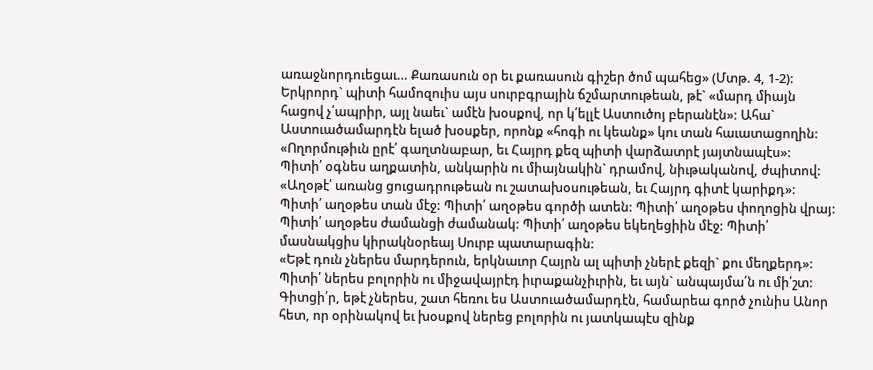առաջնորդուեցաւ… Քառասուն օր եւ քառասուն գիշեր ծոմ պահեց» (Մտթ. 4, 1-2):
Երկրորդ` պիտի համոզուիս այս սուրբգրային ճշմարտութեան, թէ` «մարդ միայն հացով չ՛ապրիր, այլ նաեւ` ամէն խօսքով, որ կ՛ելլէ Աստուծոյ բերանէն»: Ահա` Աստուածամարդէն ելած խօսքեր, որոնք «հոգի ու կեանք» կու տան հաւատացողին:
«Ողորմութիւն ըրէ՛ գաղտնաբար, եւ Հայրդ քեզ պիտի վարձատրէ յայտնապէս»:
Պիտի՛ օգնես աղքատին, անկարին ու միայնակին` դրամով, նիւթականով, ժպիտով:
«Աղօթէ՛ առանց ցուցադրութեան ու շատախօսութեան, եւ Հայրդ գիտէ կարիքդ»:
Պիտի՛ աղօթես տան մէջ: Պիտի՛ աղօթես գործի ատեն: Պիտի՛ աղօթես փողոցին վրայ: Պիտի՛ աղօթես ժամանցի ժամանակ: Պիտի՛ աղօթես եկեղեցիին մէջ: Պիտի՛ մասնակցիս կիրակնօրեայ Սուրբ պատարագին:
«Եթէ դուն չներես մարդերուն, երկնաւոր Հայրն ալ պիտի չներէ քեզի` քու մեղքերդ»:
Պիտի՛ ներես բոլորին ու միջավայրէդ իւրաքանչիւրին, եւ այն` անպայմա՛ն ու մի՛շտ: Գիտցի՛ր, եթէ չներես, շատ հեռու ես Աստուածամարդէն, համարեա գործ չունիս Անոր հետ, որ օրինակով եւ խօսքով ներեց բոլորին ու յատկապէս զինք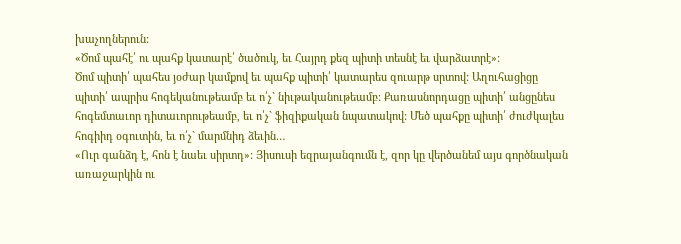խաչողներուն:
«Ծոմ պահէ՛ ու պահք կատարէ՛ ծածուկ, եւ Հայրդ քեզ պիտի տեսնէ եւ վարձատրէ»:
Ծոմ պիտի՛ պահես յօժար կամքով եւ պահք պիտի՛ կատարես զուարթ սրտով: Աղուհացիցը պիտի՛ ապրիս հոգեկանութեամբ եւ ո՛չ` նիւթականութեամբ: Քառասնորդացը պիտի՛ անցընես հոգեմտաւոր դիտաւորութեամբ, եւ ո՛չ` ֆիզիքական նպատակով: Մեծ պահքը պիտի՛ ժուժկալես հոգիիդ օգուտին, եւ ո՛չ` մարմնիդ ձեւին…
«Ուր գանձդ է, հոն է նաեւ սիրտդ»: Յիսուսի եզրայանգումն է, զոր կը վերծանեմ այս գործնական առաջարկին ու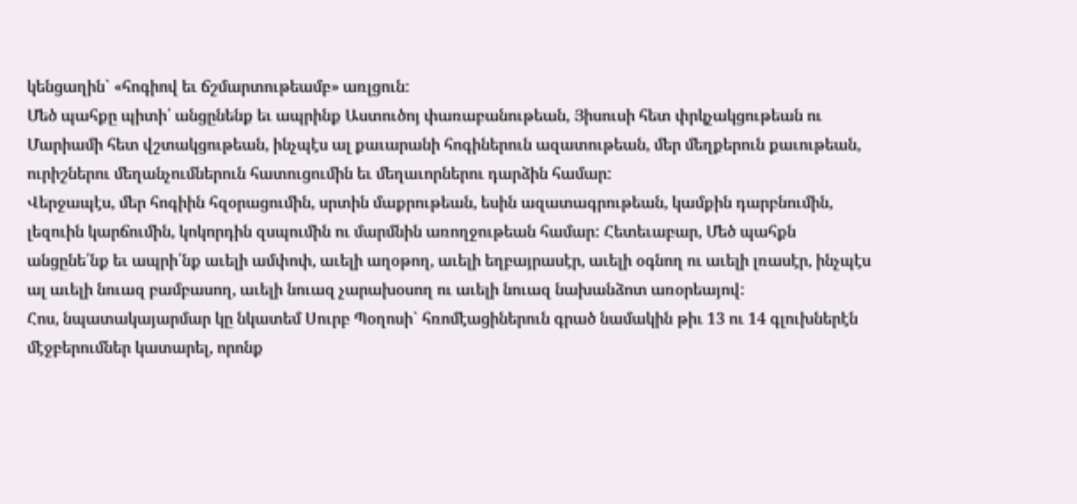կենցաղին` «հոգիով եւ ճշմարտութեամբ» առլցուն:
Մեծ պահքը պիտի՛ անցընենք եւ ապրինք Աստուծոյ փառաբանութեան, Յիսուսի հետ փրկչակցութեան ու Մարիամի հետ վշտակցութեան, ինչպէս ալ քաւարանի հոգիներուն ազատութեան, մեր մեղքերուն քաւութեան, ուրիշներու մեղանչումներուն հատուցումին եւ մեղաւորներու դարձին համար:
Վերջապէս, մեր հոգիին հզօրացումին, սրտին մաքրութեան, եսին ազատագրութեան, կամքին դարբնումին, լեզուին կարճումին, կոկորդին զսպումին ու մարմնին առողջութեան համար: Հետեւաբար, Մեծ պահքն անցընե՛նք եւ ապրի՛նք աւելի ամփոփ, աւելի աղօթող, աւելի եղբայրասէր, աւելի օգնող ու աւելի լռասէր, ինչպէս ալ աւելի նուազ բամբասող, աւելի նուազ չարախօսող ու աւելի նուազ նախանձոտ առօրեայով:
Հոս, նպատակայարմար կը նկատեմ Սուրբ Պօղոսի` հռոմէացիներուն գրած նամակին թիւ 13 ու 14 գլուխներէն մէջբերումներ կատարել, որոնք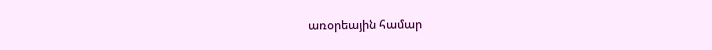առօրեային համար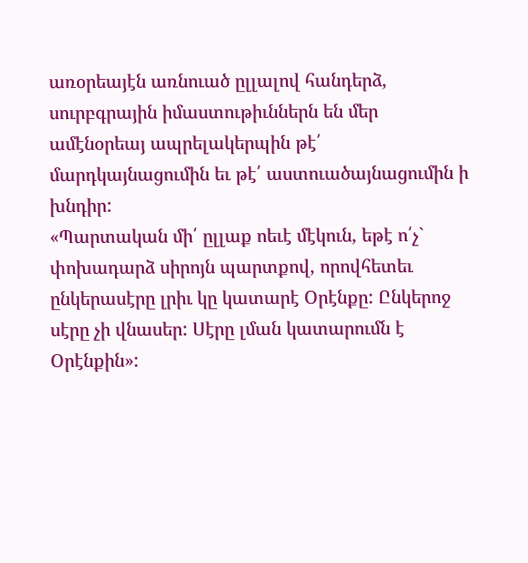առօրեայէն առնուած ըլլալով հանդերձ, սուրբգրային իմաստութիւններն են մեր ամէնօրեայ ապրելակերպին թէ՛ մարդկայնացումին եւ թէ՛ աստուածայնացումին ի խնդիր:
«Պարտական մի՛ ըլլաք ոեւէ մէկուն, եթէ ո՛չ` փոխադարձ սիրոյն պարտքով, որովհետեւ ընկերասէրը լրիւ կը կատարէ Օրէնքը: Ընկերոջ սէրը չի վնասեր: Սէրը լման կատարումն է Օրէնքին»: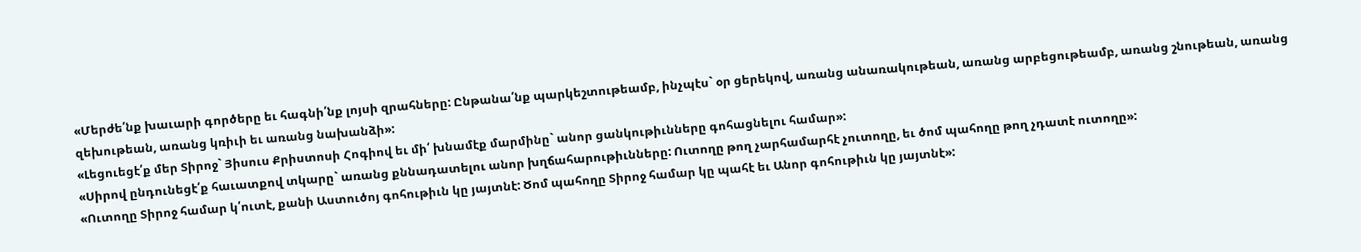«Մերժե՛նք խաւարի գործերը եւ հագնի՛նք լոյսի զրահները: Ընթանա՛նք պարկեշտութեամբ, ինչպէս` օր ցերեկով, առանց անառակութեան, առանց արբեցութեամբ, առանց շնութեան, առանց զեխութեան, առանց կռիւի եւ առանց նախանձի»:
«Լեցուեցէ՛ք մեր Տիրոջ` Յիսուս Քրիստոսի Հոգիով եւ մի՛ խնամէք մարմինը` անոր ցանկութիւնները գոհացնելու համար»:
«Սիրով ընդունեցէ՛ք հաւատքով տկարը` առանց քննադատելու անոր խղճահարութիւնները: Ուտողը թող չարհամարհէ չուտողը, եւ ծոմ պահողը թող չդատէ ուտողը»:
«Ուտողը Տիրոջ համար կ՛ուտէ, քանի Աստուծոյ գոհութիւն կը յայտնէ: Ծոմ պահողը Տիրոջ համար կը պահէ եւ Անոր գոհութիւն կը յայտնէ»: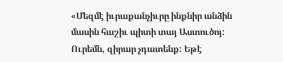«Մեզմէ իւրաքանչիւրը ինքնիր անձին մասին հաշիւ պիտի տայ Աստուծոյ: Ուրեմն, զիրար չդատենք: Եթէ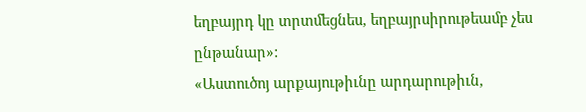եղբայրդ կը տրտմեցնես, եղբայրսիրութեամբ չես ընթանար»:
«Աստուծոյ արքայութիւնը արդարութիւն,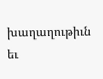խաղաղութիւն եւ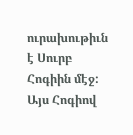ուրախութիւն է Սուրբ Հոգիին մէջ: Այս Հոգիով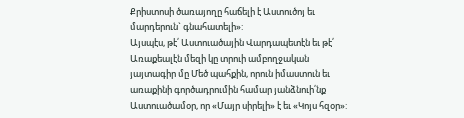Քրիստոսի ծառայողը հաճելի է Աստուծոյ եւ մարդերուն` գնահատելի»:
Այսպէս, թէ՛ Աստուածային Վարդապետէն եւ թէ՛ Առաքեալէն մեզի կը տրուի ամբողջական յայտագիր մը Մեծ պահքին, որուն իմաստուն եւ առաքինի գործադրումին համար յանձնուի՛նք Աստուածամօր, որ «Մայր սիրելի» է եւ «Կոյս հզօր»: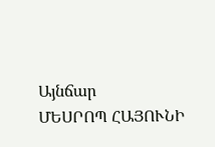Այնճար
ՄԵՍՐՈՊ ՀԱՅՈՒՆԻ